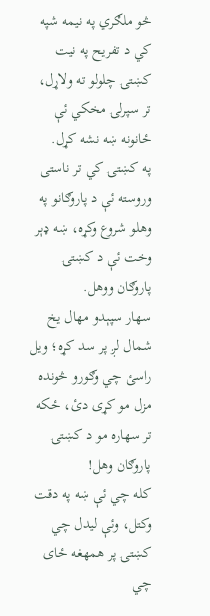څو ملګري په نیمه شپه کي د تفریح په نیت کښتۍ چلولو ته ولاړل، تر سپرلۍ مخکي ئې ځانونه ښه نشه کړل.
په کښتۍ کي تر ناستی وروسته ئې د پاروګانو په وهلو شروع وکړه، ښه ډېر وخت ئې د کښتۍ پاروګان ووهل.
سهار سپېدو مهال یخ شمال لږ پر سد کړه؛ ویل راسئ چي وګورو څونده مزل مو کړی دئ، ځکه تر سهاره مو د کښتۍ پاروګان وهل!
کله چي ئې ښه په دقت وکتل، وئې لیدل چي کښتۍ پر همهغه ځای چي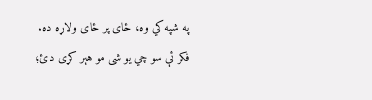په شپه کي وه، ځای پر ځای ولاړه ده.
فکر ئې سو چي یو شی مو هېر کړی دئ؛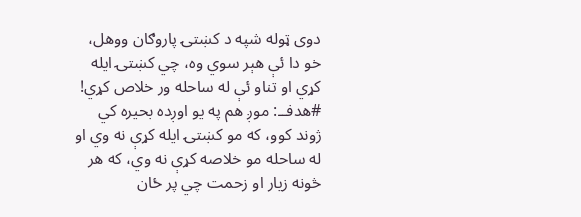دوی ټوله شپه د کښتۍ پاروګان ووهل، خو دا ئې هېر سوي وه، چي کښتۍ ایله کړي او تناو ئې له ساحله ور خلاص کړي!
#هدفــ: موږ هم په یو اوږده بحیره کي ژوند کوو، که مو کښتۍ ایله کړې نه وي او له ساحله مو خلاصه کړې نه وي، که هر څونه زیار او زحمت چي پر ځان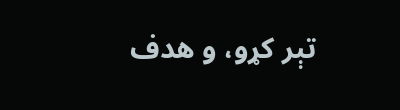تېر کړو، و هدف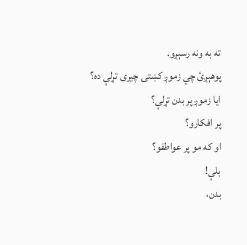ته به ونه رسېږو.
پوهېږئ چي زموږ کښتۍ چیری تړلې ده؟
ایا زموږ پر بدن تړلې؟
پر افکارو؟
او که مو پر عواطفو؟
بلې!
بدن،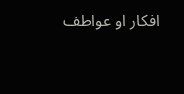افکار او عواطف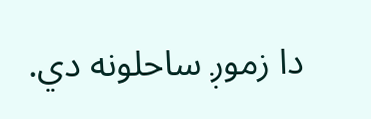دا زموږ ساحلونه دي.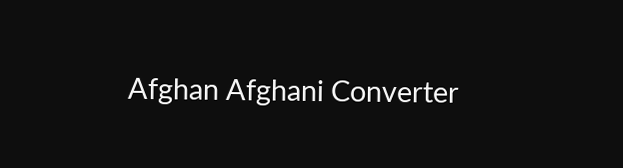Afghan Afghani Converter